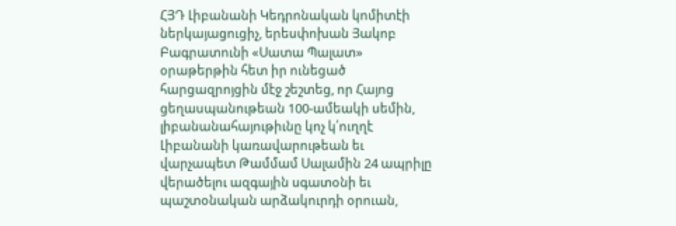ՀՅԴ Լիբանանի Կեդրոնական կոմիտէի ներկայացուցիչ, երեսփոխան Յակոբ Բագրատունի «Սատա Պալատ» օրաթերթին հետ իր ունեցած հարցազրոյցին մէջ շեշտեց, որ Հայոց ցեղասպանութեան 100-ամեակի սեմին, լիբանանահայութիւնը կոչ կ՛ուղղէ Լիբանանի կառավարութեան եւ վարչապետ Թամմամ Սալամին 24 ապրիլը վերածելու ազգային սգատօնի եւ պաշտօնական արձակուրդի օրուան,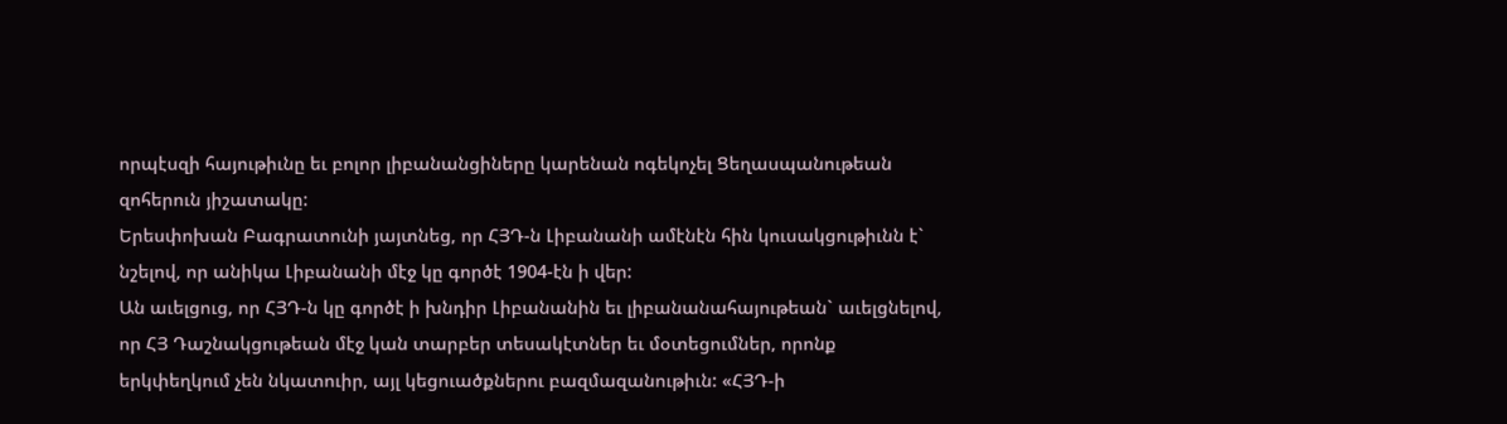որպէսզի հայութիւնը եւ բոլոր լիբանանցիները կարենան ոգեկոչել Ցեղասպանութեան զոհերուն յիշատակը:
Երեսփոխան Բագրատունի յայտնեց, որ ՀՅԴ-ն Լիբանանի ամէնէն հին կուսակցութիւնն է` նշելով, որ անիկա Լիբանանի մէջ կը գործէ 1904-էն ի վեր:
Ան աւելցուց, որ ՀՅԴ-ն կը գործէ ի խնդիր Լիբանանին եւ լիբանանահայութեան` աւելցնելով, որ ՀՅ Դաշնակցութեան մէջ կան տարբեր տեսակէտներ եւ մօտեցումներ, որոնք երկփեղկում չեն նկատուիր, այլ կեցուածքներու բազմազանութիւն: «ՀՅԴ-ի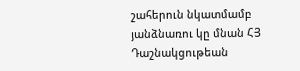շահերուն նկատմամբ յանձնառու կը մնան ՀՅ Դաշնակցութեան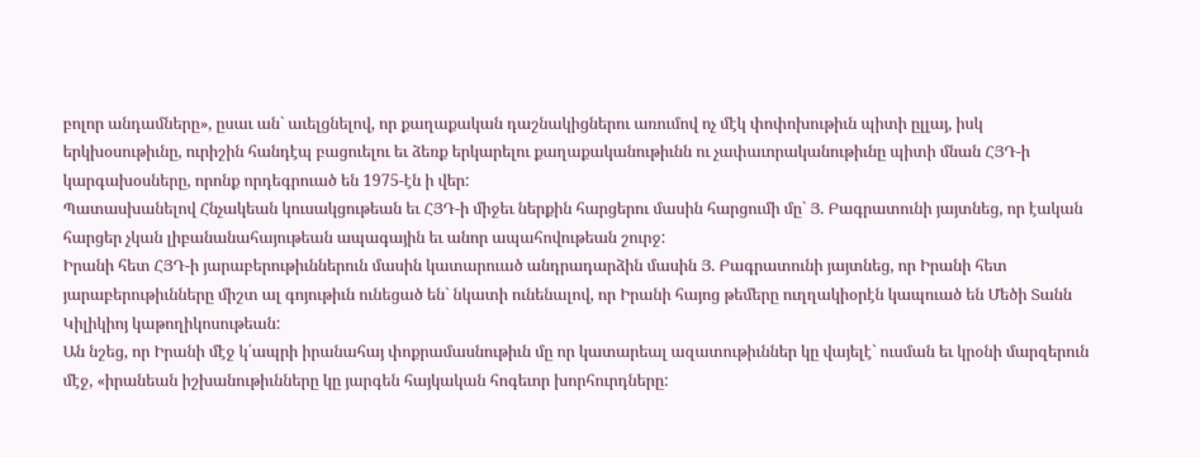բոլոր անդամները», ըսաւ ան` աւելցնելով, որ քաղաքական դաշնակիցներու առումով ոչ մէկ փոփոխութիւն պիտի ըլլայ, իսկ երկխօսութիւնը, ուրիշին հանդէպ բացուելու եւ ձեռք երկարելու քաղաքականութիւնն ու չափաւորականութիւնը պիտի մնան ՀՅԴ-ի կարգախօսները, որոնք որդեգրուած են 1975-էն ի վեր:
Պատասխանելով Հնչակեան կուսակցութեան եւ ՀՅԴ-ի միջեւ ներքին հարցերու մասին հարցումի մը` Յ. Բագրատունի յայտնեց, որ էական հարցեր չկան լիբանանահայութեան ապագային եւ անոր ապահովութեան շուրջ:
Իրանի հետ ՀՅԴ-ի յարաբերութիւններուն մասին կատարուած անդրադարձին մասին Յ. Բագրատունի յայտնեց, որ Իրանի հետ յարաբերութիւնները միշտ ալ գոյութիւն ունեցած են` նկատի ունենալով, որ Իրանի հայոց թեմերը ուղղակիօրէն կապուած են Մեծի Տանն Կիլիկիոյ կաթողիկոսութեան:
Ան նշեց, որ Իրանի մէջ կ՛ապրի իրանահայ փոքրամասնութիւն մը որ կատարեալ ազատութիւններ կը վայելէ` ուսման եւ կրօնի մարզերուն մէջ, «իրանեան իշխանութիւնները կը յարգեն հայկական հոգեւոր խորհուրդները: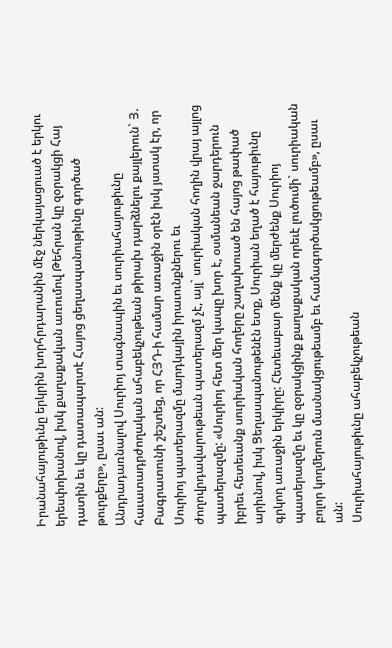Իրանահայութիւնը երկրին խորհրդարանին մէջ ներկայացուած է երկու երեսփոխանով, իսկ քաղաքական առումով Թեհրան կը զօրակցի Հայ դատին եւ կը դատապարտէ Հայոց ցեղասպանութիւնը գործած թուրքերը», ըսաւ ան:
Անդրադառնալով Սուրիոյ տագնապին եւ սուրիահայութիւնը հաւատադրժողական ահաբեկչութեան թիրախ դարձնելու քայլերուն` Յ. Բագրատունի շեշտեց, որ ՀՅԴ-ի համար առաջին օրէն իսկ յստակ էր, որ Սուրիոյ պատերազմը մարդկային իրաւունքներու եւ ժողովրդավարութեան պատերազմ չէ, այլ` սուրիական հողին վրայ այլոց պատերազմը: «Սուրիոյ հետ մեր կապը խոր է, օսմանեան ջարդերուն իբրեւ հետեւանք սուրիական հողերը շաղախուած են հայոց թափած արիւնով, իսկ Ցեղասպանութենէն ետք, Սուրիան եղած է հայութիւնը գրկող առաջին երկիրը: Հետեւաբար մենք կը մերժենք Սուրիոյ պատերազմը եւ կը զօրակցինք քաղաքական որեւէ լուծումի` սուրիական բոլոր կողմերուն մասնակցութեամբ եւ համագործակցութեամբ», ըսաւ ան:
Սուրիահայութիւնը ահաբեկչութեան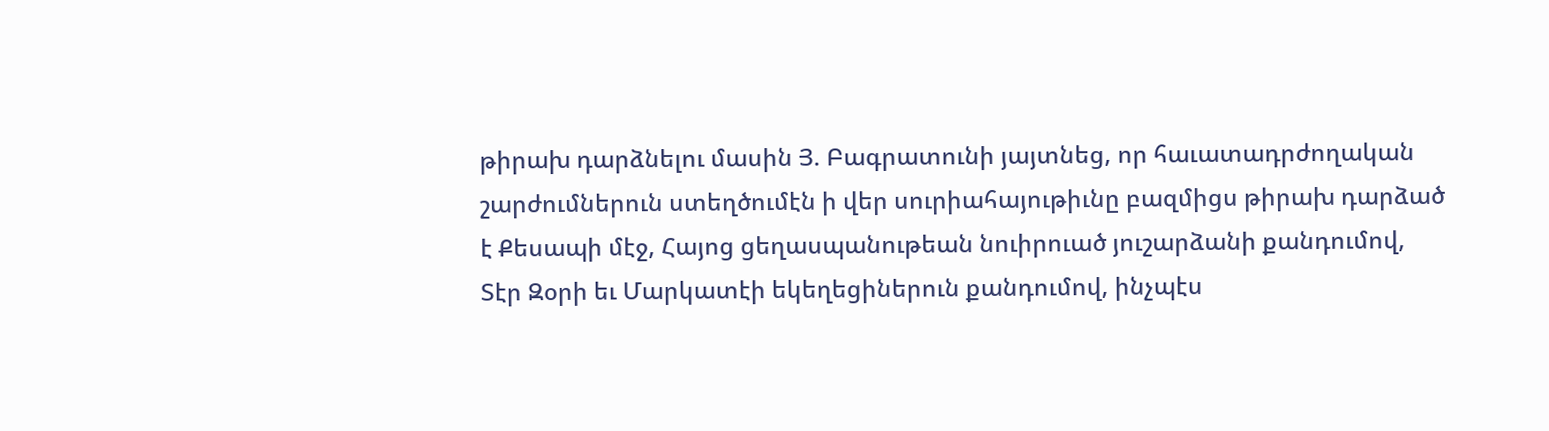թիրախ դարձնելու մասին Յ. Բագրատունի յայտնեց, որ հաւատադրժողական շարժումներուն ստեղծումէն ի վեր սուրիահայութիւնը բազմիցս թիրախ դարձած է Քեսապի մէջ, Հայոց ցեղասպանութեան նուիրուած յուշարձանի քանդումով, Տէր Զօրի եւ Մարկատէի եկեղեցիներուն քանդումով, ինչպէս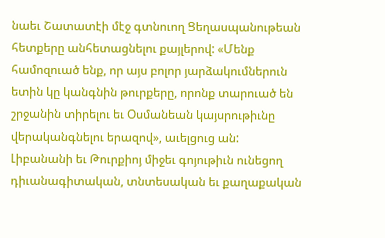նաեւ Շատատէի մէջ գտնուող Ցեղասպանութեան հետքերը անհետացնելու քայլերով: «Մենք համոզուած ենք, որ այս բոլոր յարձակումներուն ետին կը կանգնին թուրքերը, որոնք տարուած են շրջանին տիրելու եւ Օսմանեան կայսրութիւնը վերականգնելու երազով», աւելցուց ան:
Լիբանանի եւ Թուրքիոյ միջեւ գոյութիւն ունեցող դիւանագիտական, տնտեսական եւ քաղաքական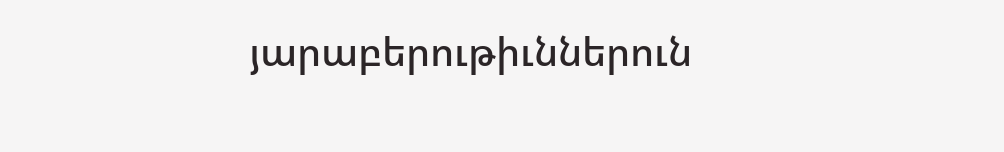յարաբերութիւններուն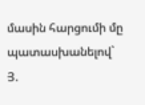մասին հարցումի մը պատասխանելով` Յ.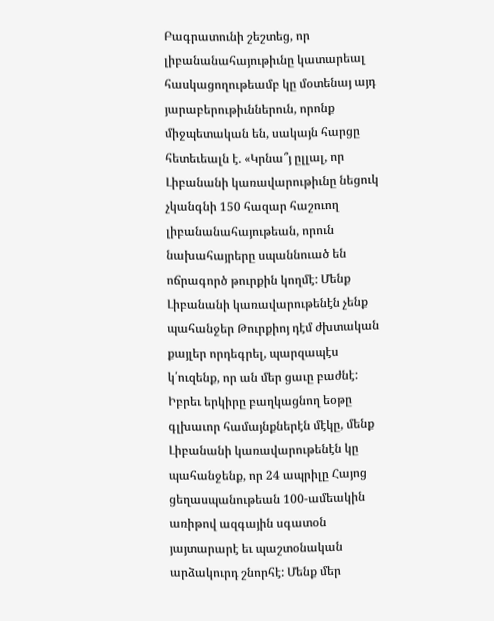Բագրատունի շեշտեց, որ լիբանանահայութիւնը կատարեալ հասկացողութեամբ կը մօտենայ այդ յարաբերութիւններուն, որոնք միջպետական են, սակայն հարցը հետեւեալն է. «Կրնա՞յ ըլլալ, որ Լիբանանի կառավարութիւնը նեցուկ չկանգնի 150 հազար հաշուող լիբանանահայութեան, որուն նախահայրերը սպաննուած են ոճրագործ թուրքին կողմէ: Մենք Լիբանանի կառավարութենէն չենք պահանջեր Թուրքիոյ դէմ ժխտական քայլեր որդեգրել, պարզապէս կ՛ուզենք, որ ան մեր ցաւը բաժնէ: Իբրեւ երկիրը բաղկացնող եօթը գլխաւոր համայնքներէն մէկը, մենք Լիբանանի կառավարութենէն կը պահանջենք, որ 24 ապրիլը Հայոց ցեղասպանութեան 100-ամեակին առիթով ազգային սգատօն յայտարարէ եւ պաշտօնական արձակուրդ շնորհէ: Մենք մեր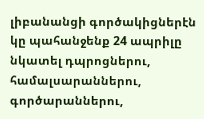լիբանանցի գործակիցներէն կը պահանջենք 24 ապրիլը նկատել դպրոցներու, համալսարաններու, գործարաններու,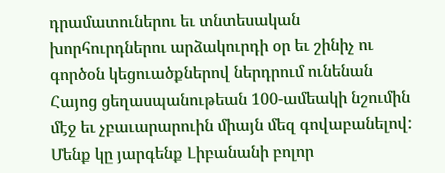դրամատուներու եւ տնտեսական խորհուրդներու արձակուրդի օր եւ շինիչ ու գործօն կեցուածքներով ներդրում ունենան Հայոց ցեղասպանութեան 100-ամեակի նշումին մէջ եւ չբաւարարուին միայն մեզ գովաբանելով: Մենք կը յարգենք Լիբանանի բոլոր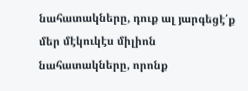նահատակները, դուք ալ յարգեցէ՛ք մեր մէկուկէս միլիոն նահատակները, որոնք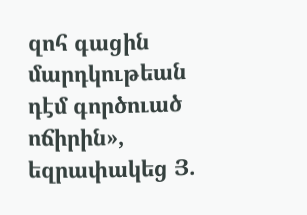զոհ գացին մարդկութեան դէմ գործուած ոճիրին», եզրափակեց Յ.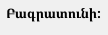Բագրատունի: